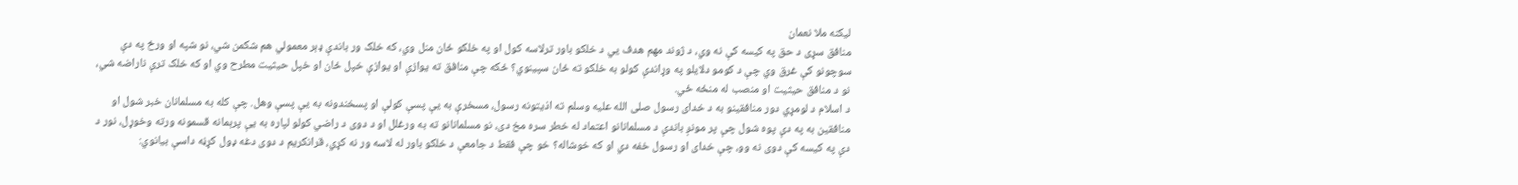لیکنه ملا نعمان
منافق سړی د حق په کیسه کې نه وي، د ژوند مهم هدف یي د خلکو باور ترلاسه کول او په خلکو ځان منل وي، که خلک ور باندې ډېر معمولي هم شکمن شي، نو شپه او ورځ په دې سوچونو کې غرق وي چې د کومو دلایلو په وړاندې کولو به خلکو ته ځان سپینوي؟ ځکه چې منافق ته یوازې او یوازې خپل ځان او خپل حیثیت مطرح وي او که خلک ترې ناراضه شي، نو د منافق حیثیت او منصب له منځه ځي.
د اسلام د لومړي دور منافقینو به د خدای رسول صلی الله علیه وسلم ته اذیتونه رسول، مسخرې به یې پسې کولې او پسخندونه به یې پسې وهل. چې کله به مسلمانان خبر شول او منافقین به په دې پوه شول چې پر مونږ باندې د مسلمانانو اعتماد له خطر سره مخ دی، نو مسلمانانو ته به ورغلل او د دوی د راضي کولو لپاره به یې پرېمانه قسمونه ورته وخوړل، نور د دې په کیسه کې دوی نه وو، چې خدای او رسول خفه دي او که خوشاله؟ خو چې فقط د جامعې د خلکو باور له لاسه ور نه کړي، قرانکریم د دوی دغه ډول کړڼه داسې بیانوي: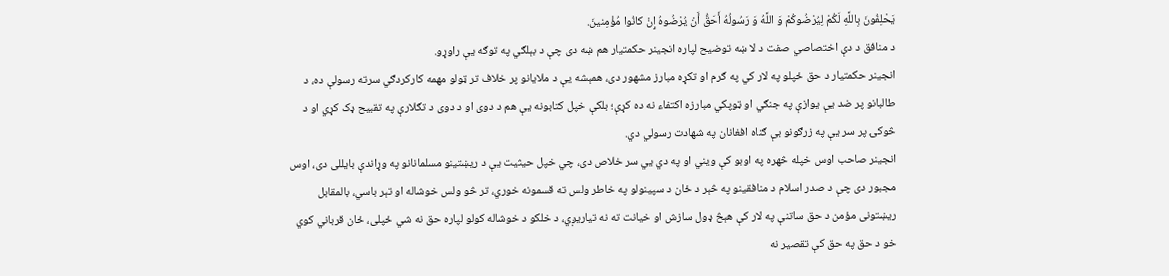يَحْلِفُونَ بِاللَّهِ لَکُمْ لِيُرْضُوکُمْ وَ اللَّهُ وَ رَسُولُهُ أَحَقُّ أَنْ يُرْضُوهُ إِنْ کانُوا مُؤْمِنينَ.
د منافق د دې اختصاصي صفت د لا ښه توضیح لپاره انجینر حکمتیار هم ښه دی چې د بېلګي په توګه یې راوړو.
انجینر حکمتیار د حق ځپلو په لار کي په ګرم او تکړه مبارز مشهور دی، همېشه یې د ملایانو پر خلاف تر ټولو مهمه کارکردګي سرته رسولې ده، د طالبانو پر ضد یې یوازې په جنګي او ټوپکي مبارزه اکتفاء نه ده کړې؛ بلکې خپل کتابونه یې هم د دوی او د دوی د تګلارې په تقبیح ډک کړي او د څوکۍ پر سر یې په زرګونو بې ګناه افغانان په شهادت رسولي دي.
انجینر صاحب اوس خپله څهره په اوبو کې ویني او په دي یي سر خلاص دی، چي خپل حیثیت یې د ریښتینو مسلمانانو په وړاندې بایللی دی، اوس مجبور دی چې د صدر اسلام د منافقینو په څېر د ځان د سپینولو په خاطر ولس ته قسمونه خوري، تر څو ولس خوشاله او تېر باسي، بالمقابل ریښتونی مؤمن د حق ساتنې په لار کې هېڅ ډول سازش او خیانت ته نه تیاریږي، د خلکو د خوشاله کولو لپاره حق نه شي ځپلی، ځان قرباني کوي خو د حق په حق کې تقصیر نه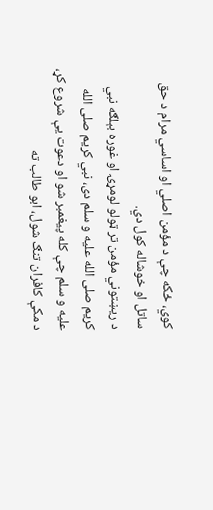کوي، ځکه چې د مؤمن اصلي او اساسي مرام د حق ساتل او خوشاله کول دي.
د ریښتوني مؤمن تر ټولو لومړۍ او غوره بېلګه نبي کریم صلی الله علیه و سلم دی، نبي کریم صلی الله علیه و سلم چې کله پیغمبر شو او دعوت یې شروع کړ، د مکې کافران تنګ شول، ابو طالب ته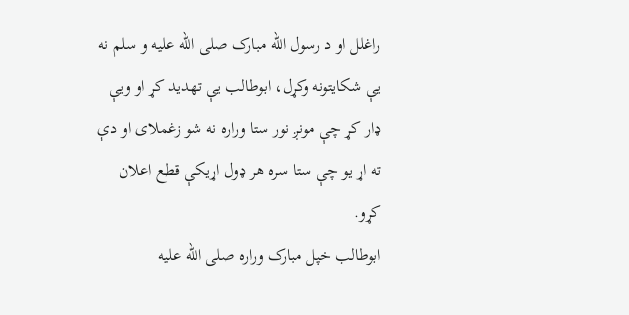راغلل او د رسول الله مبارک صلی الله علیه و سلم نه یې شکایتونه وکړل، ابوطالب یې تهدید کړ او ویې ډار کړ چې مونږ نور ستا وراره نه شو زغملای او دې ته اړ یو چې ستا سره هر ډول اړیکې قطع اعلان کړو.
ابوطالب خپل مبارک وراره صلی الله علیه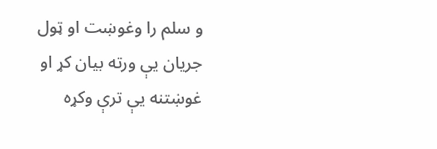و سلم را وغوښت او ټول جریان یې ورته بیان کړ او غوښتنه یې ترې وکړه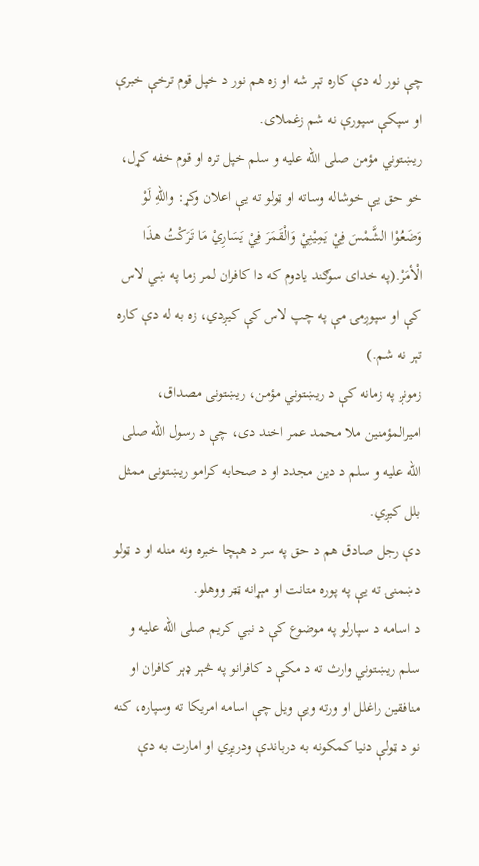چې نور له دې کاره تېر شه او زه هم نور د خپل قوم ترخې خبرې او سپکې سپورې نه شم زغملای.
ریښتوني مؤمن صلی الله علیه و سلم خپل تره او قوم خفه کړل، خو حق یې خوشاله وساته او ټولو ته یې اعلان وکړ: واللهِ لَوْ وَضَعُوْا الشَّمْسَ فِيْ یَمِیْنِيْ وَالْقَمَرَ فِيْ یَسَارِيْ مَا تَرَکْتُ هذَا الْأمَرْ.(په خدای سوګند یادوم که دا کافران لمر زما په ښي لاس کې او سپوږمۍ مې په چپ لاس کې کیږدي، زه به له دې کاره تېر نه شم.)
زمونږ په زمانه کې د ریښتوني مؤمن، ریښتونی مصداق، امیرالمؤمنین ملا محمد عمر اخند دی، چې د رسول الله صلی الله علیه و سلم د دین مجدد او د صحابه کرامو ریښتونی ممثل بلل کیږي.
دې رجل صادق هم د حق په سر د هېچا خبره ونه منله او د ټولو دښمنۍ ته یې په پوره متانت او مېړانه ټټر ووهلو.
د اسامه د سپارلو په موضوع کې د نبي کریم صلی الله علیه و سلم ریښتوني وارث ته د مکې د کافرانو په څېر ډېر کافران او منافقین راغلل او ورته ویې ویل چې اسامه امریکا ته وسپاره، کنه نو د ټولې دنیا کمکونه به درباندې ودریږي او امارت به دې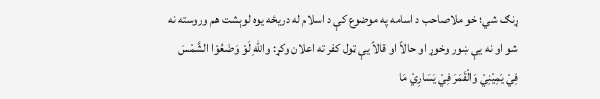ړنګ شي؛ خو ملاصاحب د اسامه په موضوع کې د اسلام له دریځه یوه لوېشت هم وروسته نه شو او نه یې ښور وخوړ او حالاً او قالاً یې ټول کفر ته اعلان وکړ: واللهِ لَوْ وَضَعُوْا الشَّمْسَ فِيْ یَمِیْنِيْ وَالْقَمَرَ فِيْ یَسَارِيْ مَا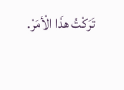تَرَکْتُ هذَا الْأمَرْ.